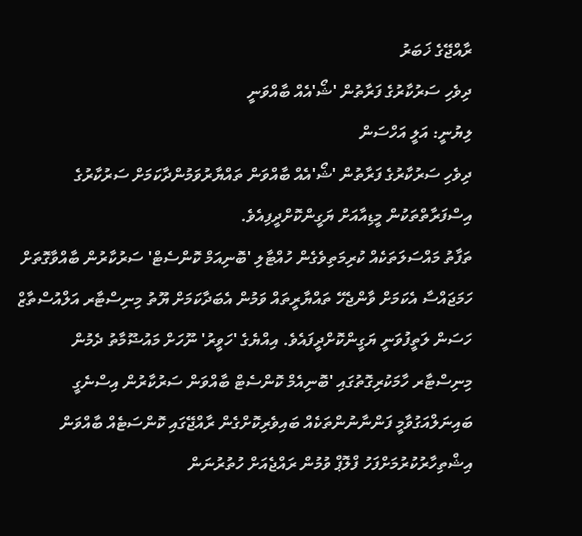ރާއްޖޭގެ ޚަބަރު
ދިވެހި ސަރުކާރުގެ ފަރާތުން 'ޝޯ'އެއް ބާއްވަނީ
ލިޔުނީ: އަލީ އަހްސަން
ދިވެހި ސަރުކާރުގެ ފަރާތުން 'ޝޯ'އެއް ބާއްވަން ތައްޔާރުވަމުންދާކަމަށް ސަރުކާރުގެ އިސްފަރާތްތަކުން މީޑިއާއަށް ޔަގީންކޮށްދީފިއެވެ.
ތަފާތު މައްސަލަތަކެއް ކުރިމަތިވެގެން ހުއްޓާލި 'ބޮނިއަމް ކޮންސެޓް' ސަރުކާރުން ބާއްވާގޮތަށް ހަމަޖައްސާ އެކަމަށް ވާންޖެހޭ ތައްޔާރީތައް ވަމުން އެބަދާކަމަށް ޔޫތު މިނިސްޓާރ އަލްއުސްތާޒް ހަސަން ލަތީފުވަނީ ޔަގީންކޮށްދީފައެވެ. އިއްޔެގެ 'ހަވީރު' ނޫހަށް މައުޟޫމާތު ދެމުން މިނިސްޓާރ ހާމަކުރިގޮތުގައި 'ބޮނިއެމް ކޮންސެޓް ބާއްވަން ސަރުކާރުން އިސްނެގީ ބައިނަލްއަގުވާމީ ފަންނާނުންތަކެއް ބައިވެރިކޮށްގެން ރާއްޖޭގައި ކޮންސަޓެއް ބާއްވަން އިޝްތިހާރުކުރުމަށްފަހު ފްލޮޕް ވުމުން ރައްޖެއަށް ހުތުރުނަން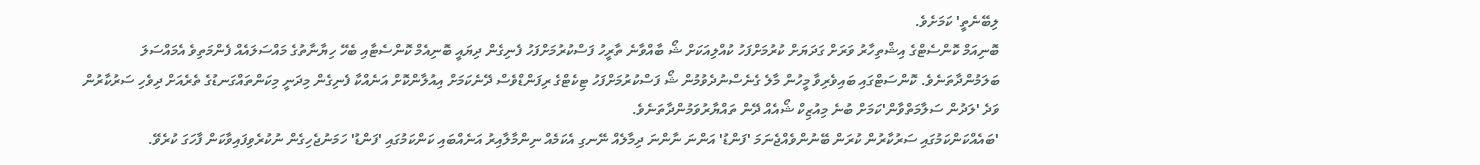ލިބޭނެތީ' ކަމަށެވެ.
ބޮނިއަމް ކޮންސެޓްގެ އިޝްތިހާރު ވަރަށް ގަދަޔަށް ކުރުމަށްފަހު ކުއްލިއަކަށް ޝޯ ބާއްވާނެ ތާރީހު ފަސްކުރުމަށްފަހު ފެނިގެން ދިޔައީ ބޮނިއެމް ކޮންސެޓާއި ބެހޭ ހިޔާނާތުގެ މައްސަލައެއް ފެންމަތިވެ އެމައްސަލަ ބަލަމުންދާތަނެވެ. ކޮންސަޓްގައި ބައިވެރިވާ މީހުން މާލެ ގެނެސްނުދެވުމުން ޝޯ ފަސްކުރުމަށްފަހު ޓިކެޓްގެ ރިފަންޑްވެސް ދޭނެކަމަށް އިއުލާންކޮށް އަނެއްކާ ފެނިގެން މިދަނީ މިކަންތައްގަނޑުގެ ތެރެއަށް ދިވެހި ސަރުކާރުން ވަދެ 'ލަދުން ސަލާމަތްވާން'ކަމަށް ބުނެ މިއުޒިކް ޝޯއެއް ދޭން ތައްޔާރުވަމުންދާތަނެވެ.
'ބައެއްކަންކަމުގައި ސަރުކާރުން ކުރަން ބޭނުންވެއްޖެނަމަ 'ފަންޑު' އަންނަ ނާންނަ ދިމާލެއް ނޭނގި އެކަމެއް ނިންމާލާއިރު އަނެއްބައި ކަންކަމުގައި 'ފަންޑު' ހަމަނުޖެހިގެން ނުކުރެވިފައިވާކަން ފާހަގަ ކުރެވޭ.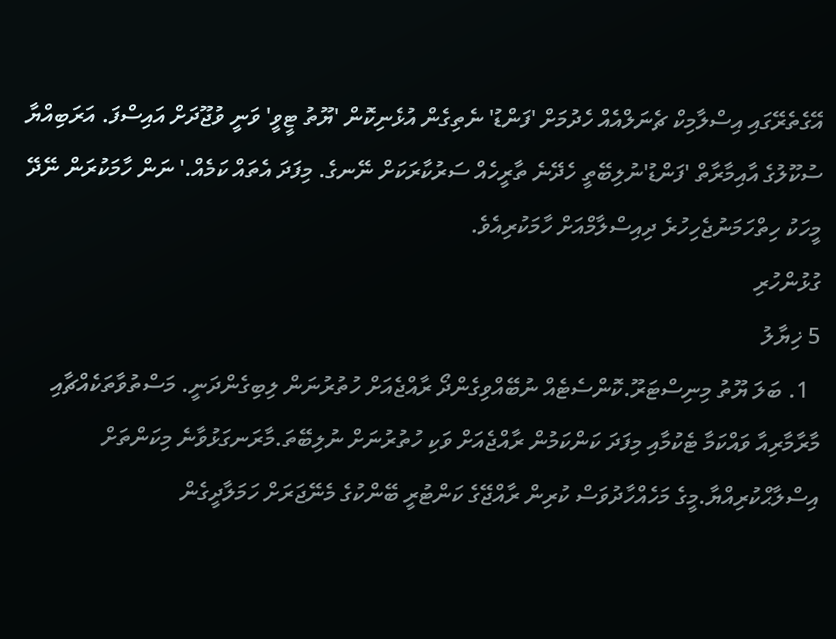އޭގެތެރޭގައި އިސްލާމިކް ޗެނަލްއެއް ހެދުމަށް 'ފަންޑު' ނެތިގެން އުޅެނިކޮން 'ޔޫތު ޓީވީ' ވަނީ ވުޖޫދަށް އައިސްފަ. އަރަބިއްޔާ ސުކޫލުގެ އާއިމާރާތް 'ފަންޑު'ނުލިބޭތީ ހެދޭނެ ތާރީހެއް ސަރުކާރަކަށް ނޭނގެ. މިފަދަ އެތައް ކަމެއް.' ނަން ހާމަކުރަން ނޭދޭ މީހަކު ހިތްހަމަނުޖެހިހުރެ ދިއިސްލާމްއަށް ހާމަކުރިއެވެ.
ގުޅުންހުރި
5 ޚިޔާލު
  1. ބަލަ ޔޫތު މިނިސްޓަރޫ.ކޮންސެޓެއް ނުބޭއްވިގެންދޯ ރާއްޖެއަށް ހުތުރުނަން ލިބިގެންދަނީ. މަސްތުވާތަކެއްޗާއި މާރާމާރިއާ ވައްކަމާ ޓެކުމާއި މިފަދަ ކަންކަމުން ރާއްޖެއަށް ވަކި ހުތުރުނަށް ނުލިބޭތަ.މާރަނގަޅުވާނެ މިކަންތަށް އިސްލާޙްކުރިއްޔާ.މީގެ މަހެއްހާދުވަސް ކުރިން ރާއްޖޭގެ ކަންޓުރީ ބޭންކުގެ މެނޭޖަރަށް ހަމަލާދީގެން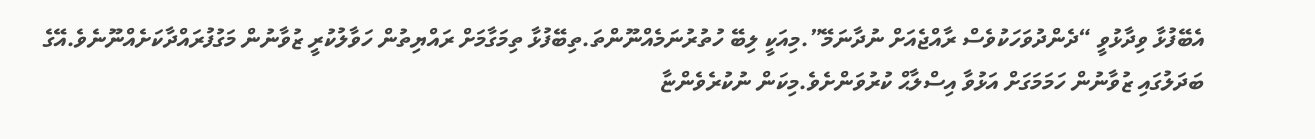އެބޭފުޅާ ވިދާޅުވީ “ދެންދުވަހަކުވެސް ރާއްޖެއަށް ނުދާނަމޭ”.މިއަކީ ލިބޭ ހުތުރުނަމެއްނޫންތަ.ތިބޭފުޅާ ތިމަގާމަށް ރައްޔިތުން ހަވާލުކުރީ ޒުވާނުން މަގުފުރައްދާކަށެއްނޫނެވެ.އޭގެ ބަދަލުގައި ޒުވާނުން ހަމަމަގަށް އަޅުވާ އިސްލާޙް ކުރުވަންށެވެ.މިކަން ނުކުރެވެންޏާ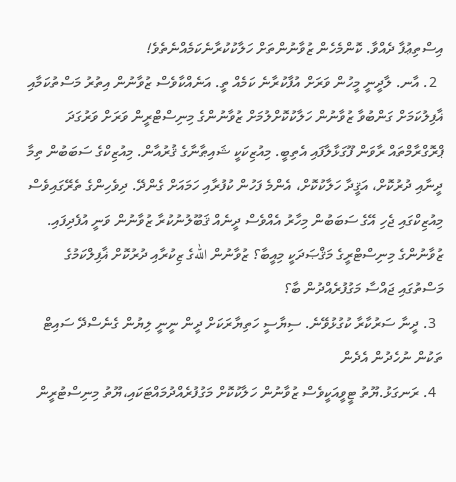އިސްތިޢުފާ ދެއްވާ. ކޮންމެހެން ޒުވާނުންތަށް ހަލާކުކުރާނެކަމެއްނެތެވެ!
  2. އާނ. ލާދީނީ މީހުން ވަރަށް އުފާކުރާނެ ކަމެއް ތީ. އަނެއްކާވެސް ޒުވާނުން އިތުރު މަސްތުކަމާއި ޣާފިލުކަމަށް ގަންބުވާ ޒުވާނުން ހަލާކުކޮށްލުމަށް ޒުވާނުންގެ މިނިސްޓްރީން ވަރަށް ވަރުގަދަ ޕްރޮގްރާމްތައް ރާވަން ފޫގަޅާލާފައި އެތިބީ. މިއުޒިކަކީ ޝައިޠާނާގެ ޤުރުއާން. މިއުޒިކްގެ ސަބަބުން ތިމާ ދީނާއި ދުރުކޮށް، އަޤީދާ ހަލާކުކޮށް، އެންމެ ފަހުން ކުފުރާއި ހަމައަށް ގެންދޭ. ދިވެހިންގެ ތެރޭގައިވެސް މިއުޒިކްގައި ޖެހި އޭގެ ސަބަބުން މިހާރު އެއްވެސް ދީނެއް ޤަބޫލުނުކުރާ ޒުވާނުން ވަނީ އުފެދިފައި. ޒުވާނުންގެ މިނިސްޓްރީގެ މަޤްޞަދަކީ މިއީބާ؟ ޒުވާނުން اللهގެ ޒިކުރާއި ދުރުކޮށް ޣާފިލްކަމުގެ މަސްތުގައި ޖައްސާ މަގުފުރެއްދުން ބާ؟
  3. ދީނާ ސަރުކާރާ ކުގުޅުވޭނެ. ސިޔާސީ ހަތިޔާރަކަށް ދީން ނީނީ ލިޔުން ގެނެސްދޭ ސައިޓް ތަކުން ނުހެދުން އެދެން
  4. ރަނގަޅު.ޔޫތު ޓީވީއަކީވެސް ޒުވާނުން ހަލާކުކޮށް މަގުފުރެއްދުމައްޓަކައި،ޔޫތު މިނިސްޓުރީން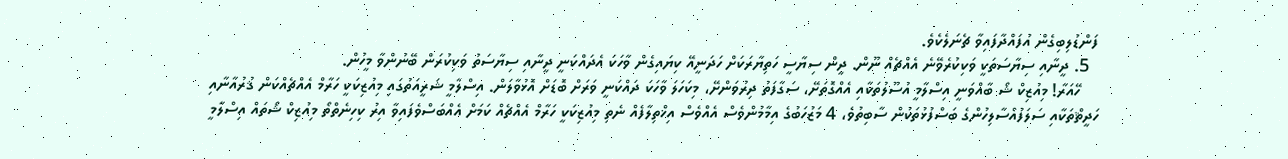ފަންޑުލިބިގެން އުފައްދާފައިވާ ޗެނަލެކެވެ.
  5. ދީނާއި ސިޔާސަތަކީ ވަކިކުރެވޭނެ އެއްޗެއް ނޫން. ދީން ސިޔާސީ ހަތިޔާރަކަށް ހަދަނީއޭ ކިޔައިގެން ވާހަކަ އެދައްކަނީ ދީނާއި ސިޔާސަތު ވަކިކުރަން ބޭނުންވާ މީހުން.
    ހޭއަރާ! މިއުޒިކް ޝޯ ބާއްވަނީ އިސްލާމީ އުސޫލުތަކާއި އެއްގޮތަށޭ، ސަގާފަތު ދިރުވަންށޭ، މިކަހަލަ ވާހަކަ ދައްކަނީ ވަރަށް ބޮޑަށް އޮޅުވާލަން. އިސްލާމީ ޝަރީއަތުގައި މިއުޒިކަކީ ހަރާމް އެއްޗެއްކަން ޤުރުއާނާއި ހަދީޘްތަކާއި ސަލަފުއްސާލިހުންގެ ބަސްފުޅުތަކުން ސާބިތުވެ، 4 މަޒުހަބުގެ އިމާމުންވެސް އެއްވެސް އިޚްތިލާފެއް ނެތި މިއުޒިކަކީ ހަރާމް އެއްޗެއް ކަމަށް އެއްބަސްވެފައިވާ އިރު ކިހިނެތްތޯ މިއުޒިކް ޝޯތައް އިސްލާމީ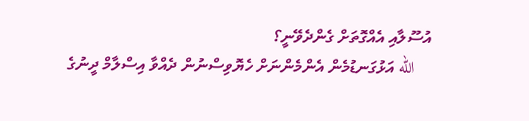އުސޫލާއި އެއްގޮތަށް ގެންދެވޭނީ؟
    الله އަޅުގަނޑުމެން އެންމެންނަށް ހެޔޮވިސްނުން ދެއްވާ އިސްލާމް ދީނުގެ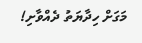މަގަށް ހިދާޔަތު ދެއްވާށި!